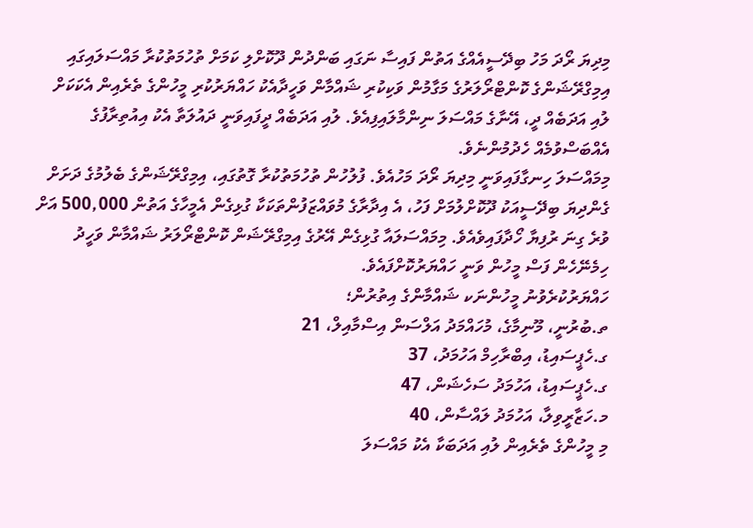މިދިޔަ ރޯދަ މަހު ބިދޭސީއެއްގެ އަތުން ފައިސާ ނަގައި ބަންދުން ދޫކޮށްލި ކަމަށް ތުހުމަތުކުރާ މައްސަލައިގައި އިމިގްރޭޝަންގެ ކޮންޓްރޯލަރުގެ މަގާމުން ވަކިކުރި ޝައްމާން ވަހީދާއެކު ހައްޔަރުކުރި މީހުންގެ ތެރެއިން އެކަކަށް ލުއި އަދަބެއް ދީ، އޭނާގެ މައްސަލަ ނިންމާލައިފިއެވެ. ލުއި އަދަބެއް ދީފައިވަނީ ދައުލަތާ އެކު އިއުތިރާފުގެ އެއްބަސްވުމެއް ހެދުމުންނެވެ.
މިމައްސަލަ ހިނގާފައިވަނީ މިދިޔަ ރޯދަ މަހުއެވެ. ފުލުހުން ތުހުމަތުކުރާ ގޮތުގައި، އިމިގްރޭޝަންގެ ބެލުމުގެ ދަށަށް ގެންދިޔަ ބިދޭސީއަކު ދޫކޮށްލުމަށް ފަހު، އެ އިދާރާގެ މުވައްޒަފުންތަކަކާ ގުޅިގެން އެމީހާގެ އަތުން 500,000 އަށް ވުރެ ގިނަ ރުފިޔާ ހޯދާފައިވެއެވެ. މިމައްސަލައާ ގުޅިގެން އޭރުގެ އިމިގްރޭޝަން ކޮންޓްރޯލަރު ޝައްމާން ވަހީދު ހިމެނޭހެން ފަސް މީހުން ވަނީ ހައްޔަރުކޮށްފައެވެ.
ހައްޔަރުކުރެވުނު މީހުންނަކ ޝައްމާންގެ އިތުރުން؛
ތ.ބުރުނީ، މޫނިމާގެ، މުހައްމަދު އަލްސަން އިސްމާއިލް، 21
ގ.ހެޕީސައިޑު، އިބްރާހިމް އަހުމަދު، 37
ގ.ހެޕީސައިޑު، އަހުމަދު ސަހެޝަން، 47
މ.ހަޒާރީވިލާ، އަހުމަދު ލައްސާން، 40
މި މީހުންގެ ތެރެއިން ލުއި އަދަބަކާ އެކު މައްސަލަ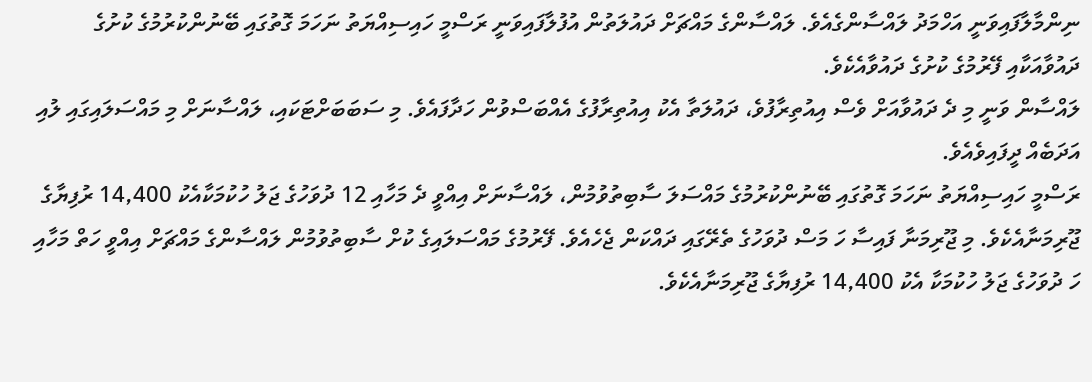ނިންމާލާފައިވަނީ އަހްމަދު ލައްސާންގެއެވެ. ލައްސާންގެ މައްޗަށް ދައުލަތުން އުފުލާފައިވަނީ ރަސްމީ ހައިސިއްޔަތު ނަހަމަ ގޮތުގައި ބޭނުންކުރުމުގެ ކުށުގެ ދައުވާއަކާއި ފޭރުމުގެ ކުށުގެ ދައުވާއެކެވެ.
ލައްސާން ވަނީ މި ދެ ދައުވާއަށް ވެސް އިއުތިރާފުވެ، ދައުލަތާ އެކު އިއުތިރާފުގެ އެއްބަސްވުން ހަދާފައެވެ. މި ސަބަބަށްޓަކައި، ލައްސާނަށް މި މައްސަލައިގައި ލުއި އަދަބެއް ދީފައިވެއެވެ.
ރަސްމީ ހައިސިއްޔަތު ނަހަމަ ގޮތުގައި ބޭނުންކުރުމުގެ މައްސަލަ ސާބިތުވުމުން، ލައްސާނަށް އިއްވީ ދެ މަހާއި 12 ދުވަހުގެ ޖަލު ހުކުމަކާއެކު 14,400 ރުފިޔާގެ ޖޫރިމަނާއެކެވެ. މި ޖޫރިމަނާ ފައިސާ ހަ މަސް ދުވަހުގެ ތެރޭގައި ދައްކަން ޖެހެއެވެ. ފޭރުމުގެ މައްސަލައިގެ ކުށް ސާބިތުވުމުން ލައްސާންގެ މައްޗަށް އިއްވީ ހަތް މަހާއި ހަ ދުވަހުގެ ޖަލު ހުކުމަކާ އެކު 14,400 ރުފިޔާގެ ޖޫރިމަނާއެކެވެ.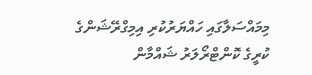މިމައްސަލާގައި ހައްޔަރުކުރި އިމިގްރޭޝަންގެ ކުރީގެ ކޮންޓްރޯލަރު ޝައްމާން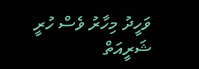ވަހީދު މިހާރު ވެސް ހުރީ ޝަރީއަތް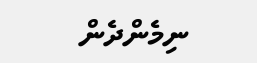ނިމެންދެން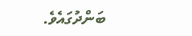ބަންދުގައެވެ.